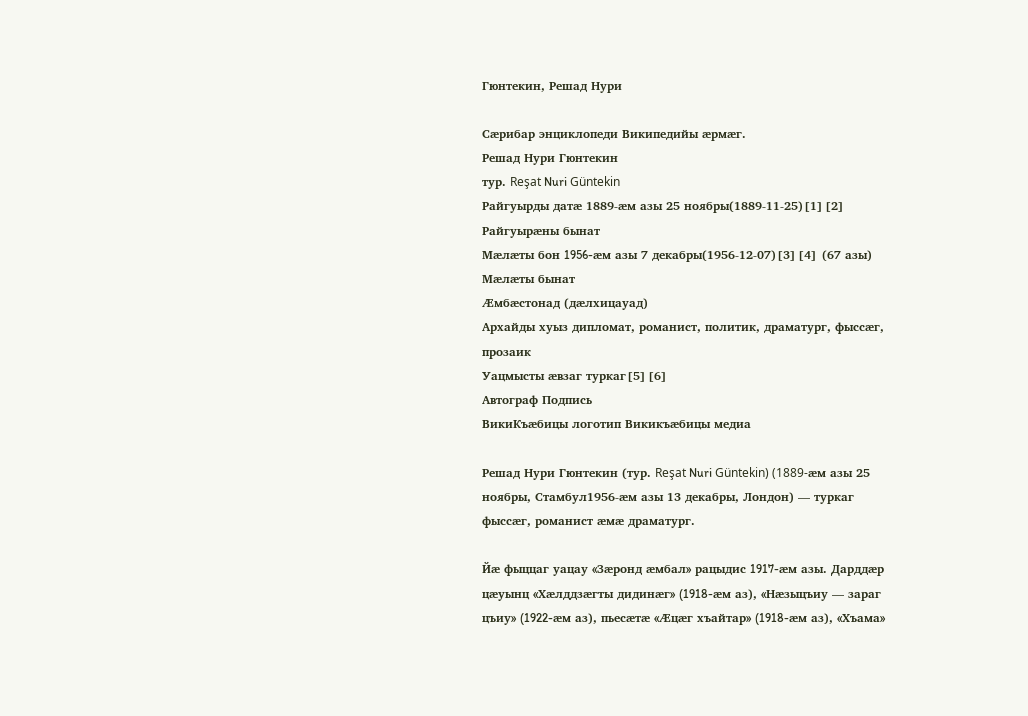Гюнтекин, Решад Нури

Сæрибар энциклопеди Википедийы æрмæг.
Решад Нури Гюнтекин
тур. Reşat Nuri Güntekin
Райгуырды датæ 1889-æм азы 25 ноябры(1889-11-25)[1][2]
Райгуырæны бынат
Мæлæты бон 1956-æм азы 7 декабры(1956-12-07)[3][4] (67 азы)
Мæлæты бынат
Æмбæстонад (дæлхицауад)
Архайды хуыз дипломат, романист, политик, драматург, фыссæг, прозаик
Уацмысты æвзаг туркаг[5][6]
Автограф Подпись
ВикиКъæбицы логотип Викикъæбицы медиа

Решад Нури Гюнтекин (тур. Reşat Nuri Güntekin) (1889-æм азы 25 ноябры, Стамбул1956-æм азы 13 декабры, Лондон) — туркаг фыссæг, романист æмæ драматург.

Йæ фыццаг уацау «Зæронд æмбал» рацыдис 1917-æм азы. Дарддæр цæуынц «Хæлддзæгты дидинæг» (1918-æм аз), «Нæзыцъиу — зараг цъиу» (1922-æм аз), пьесæтæ «Æцæг хъайтар» (1918-æм аз), «Хъама»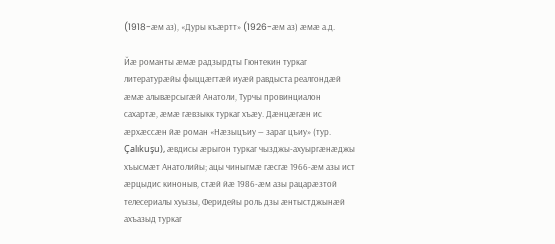(1918-æм аз), «Дуры къæртт» (1926-æм аз) æмæ а.д.

Йæ романты æмæ радзырдты Гюнтекин туркаг литературæйы фыццæгтæй иуæй равдыста реалгондæй æмæ алывæрсыгæй Анатоли, Турчы провинциалон сахартæ, æмæ гæвзыкк туркаг хъæу. Дæнцæгæн ис æрхæссæн йæ роман «Нæзыцъиу — зараг цъиу» (тур. Çalıkuşu), æвдисы æрыгон туркаг чызджы-ахуыргæнæджы хъысмæт Анатолийы; ацы чиныгмæ гæсгæ 1966-æм азы ист æрцыдис киноныв, стæй йæ 1986-æм азы рацарæзтой телесериалы хуызы, Феридейы роль дзы æнтыстджынæй ахъазыд туркаг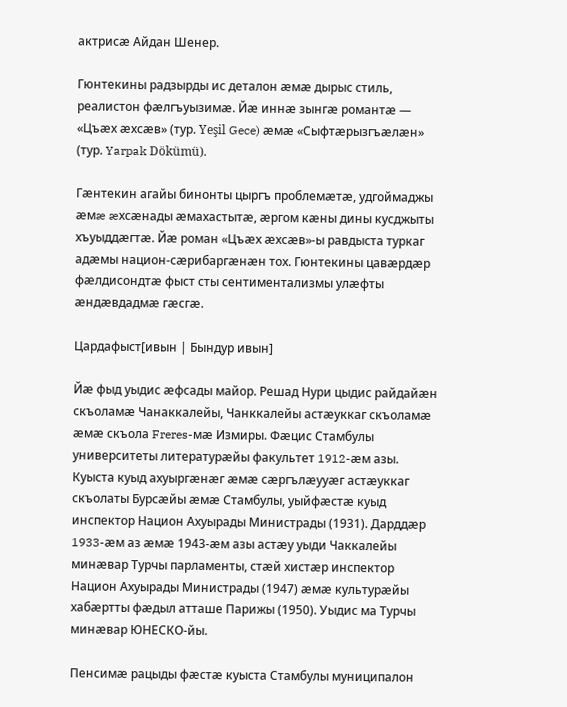актрисæ Айдан Шенер.

Гюнтекины радзырды ис деталон æмæ дырыс стиль, реалистон фæлгъуызимæ. Йæ иннæ зынгæ романтæ — «Цъæх æхсæв» (тур. Yeşil Gece) æмæ «Сыфтæрызгъæлæн» (тур. Yarpak Dökümü).

Гæнтекин агайы бинонты цыргъ проблемæтæ, удгоймаджы æмæ æхсæнады æмахастытæ, æргом кæны дины кусджыты хъуыддæгтæ. Йæ роман «Цъæх æхсæв»-ы равдыста туркаг адæмы национ-сæрибаргæнæн тох. Гюнтекины цавæрдæр фæлдисондтæ фыст сты сентиментализмы улæфты æндæвдадмæ гæсгæ.

Цардафыст[ивын | Бындур ивын]

Йæ фыд уыдис æфсады майор. Решад Нури цыдис райдайæн скъоламæ Чанаккалейы, Чанккалейы астæуккаг скъоламæ æмæ скъола Freres-мæ Измиры. Фæцис Стамбулы университеты литературæйы факультет 1912-æм азы. Куыста куыд ахуыргæнæг æмæ сæргълæууæг астæуккаг скъолаты Бурсæйы æмæ Стамбулы, уыйфæстæ куыд инспектор Национ Ахуырады Министрады (1931). Дарддæр 1933-æм аз æмæ 1943-æм азы астæу уыди Чаккалейы минæвар Турчы парламенты, стæй хистæр инспектор Национ Ахуырады Министрады (1947) æмæ культурæйы хабæртты фæдыл атташе Парижы (1950). Уыдис ма Турчы минæвар ЮНЕСКО-йы.

Пенсимæ рацыды фæстæ куыста Стамбулы муниципалон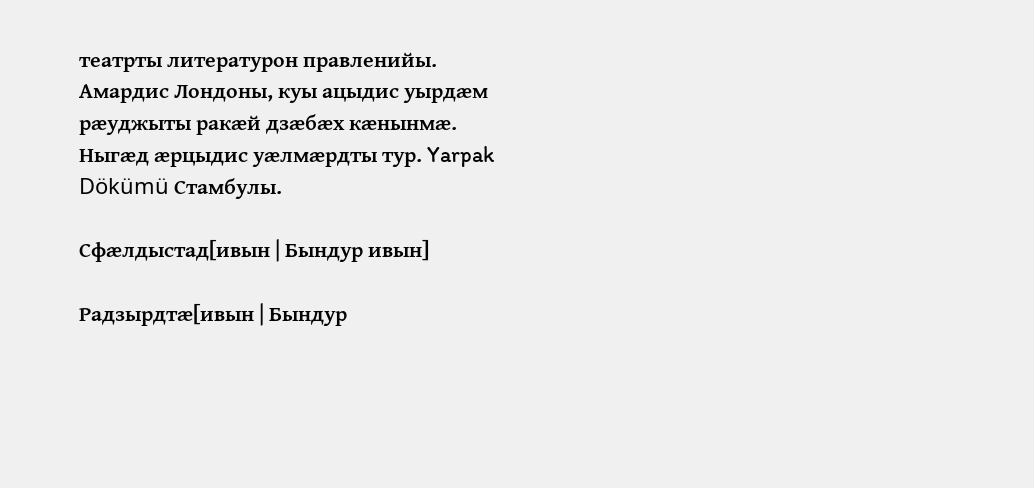театрты литературон правленийы. Амардис Лондоны, куы ацыдис уырдæм рæуджыты ракæй дзæбæх кæнынмæ. Ныгæд æрцыдис уæлмæрдты тур. Yarpak Dökümü Стамбулы.

Сфæлдыстад[ивын | Бындур ивын]

Радзырдтæ[ивын | Бындур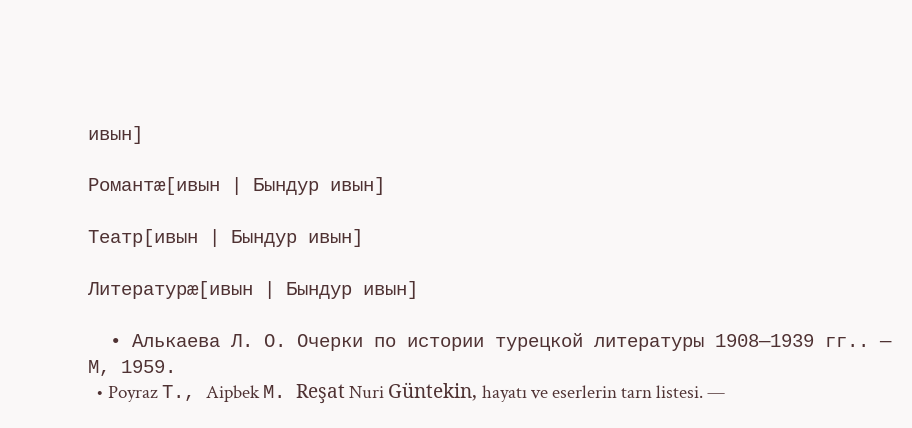ивын]

Романтæ[ивын | Бындур ивын]

Театр[ивын | Бындур ивын]

Литературæ[ивын | Бындур ивын]

  • Алькаева Л. О. Очерки по истории турецкой литературы 1908—1939 гг.. — М, 1959.
  • Poyraz Т., Aipbek М. Reşat Nuri Güntekin, hayatı ve eserlerin tarn listesi. —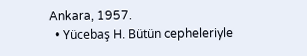Ankara, 1957.
  • Yücebaş H. Bütün cepheleriyle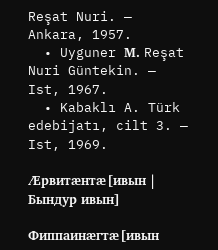Reşat Nuri. — Ankara, 1957.
  • Uyguner М. Reşat Nuri Güntekin. — Ist, 1967.
  • Kabaklı A. Türk edebijatı, cilt 3. — Ist, 1969.

Æрвитæнтæ[ивын | Бындур ивын]

Фиппаинæгтæ[ивын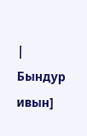| Бындур ивын]